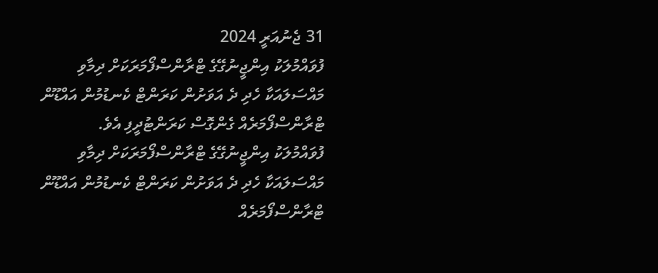31 ޖެނުއަރީ 2024
ފުވައްމުލަކު އިންޖީނުގޭގެ ޓްރާންސްފޯމަރަކަށް ދިމާވި މައްސަލައަކާ ހެދި ދެ އަވަށުން ކަރަންޓް ކެނޑުމުން އައްޑޫން ޓްރާންސްފޯމަރެއް ގެންގޮސް ކަރަންޓުދީފި އެވެ.
ފުވައްމުލަކު އިންޖީނުގޭގެ ޓްރާންސްފޯމަރަކަށް ދިމާވި މައްސަލައަކާ ހެދި ދެ އަވަށުން ކަރަންޓް ކެނޑުމުން އައްޑޫން ޓްރާންސްފޯމަރެއް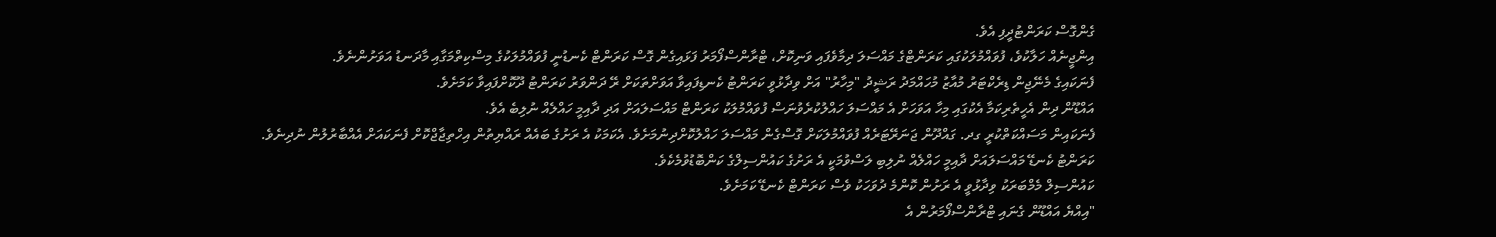ގެންގޮސް ކަރަންޓުދީފި އެވެ.
އިންޖީނެއް ހަލާކުވެ، ފުވައްމުލަކުގައި ކަރަންޓްގެ މައްސަލަ ދިމާވެފައި ވަނިކޮށް، ޓްރާންސްފޯމަރު ފަޅައިގެން ގޮސް ކަރަންޓް ކެނޑުނީ ފުވައްމުލަކުގެ މިސްކިތްމަގާއި މާދަނޑު އަވަށުންނެވެ.
ފެނަކައިގެ މެނޭޖިން ޑިރެކްޓަރު މުއާޒު މުހައްމަދު ރަޝީދު "މިހާރު" އަށް ވިދާޅުވީ ކަރަންޓު ކެނޑިފައިވާ އަވަށްތަކަށް ރޭ ދަންވަރު ކަރަންޓު ދޫކޮށްފައިވާ ކަމަށެވެ.
އައްޑޫން ދިން އެހީތެރިކަމާ އެކުގައި މިހާ އަވަހަށް އެ މައްސަލަ ހައްލުކުރެވުނަސް ފުވައްމުލަކު ކަރަންޓް މައްސަލައަށް އަދި ދާއިމީ ހައްލެއް ނުލިބެ އެވެ.
ފެނަކައިން މަސައްކަތްކުރީ ގދ. ގައްދޫން ޖަނަރޭޓަރެއް ފުވައްމުލަކަށް ގޮސްގެން މައްސަލަ ހައްލުކޮށްދިނުމަށެވެ. އެކަމަކު އެ ރަށުގެ ބައެއް ރައްޔިތުން އިހްތިޖާޖްކޮށް ފެނަކައަށް އެއްބާރުލުން ނުދިނެވެ.
ކަރަންޓު ކެނޑޭ މައްސަލައަށް ދާއިމީ ހައްލެއް ނުލިބި ލަސްވުމަކީ އެ ރަށުގެ ކައުންސިލްގެ ކަންބޮޑުވުމެކެވެ.
ކައުންސިލް މެމްބަރަކު ވިދާޅުވީ އެ ރަށުން ކޮންމެ ދުވަހަކު ވެސް ކަރަންޓް ކެނޑޭ ކަމަށެވެ.
"އިއްޔެ އައްޑޫން ގެނައި ޓްރާންސްފޯމަރުން އެ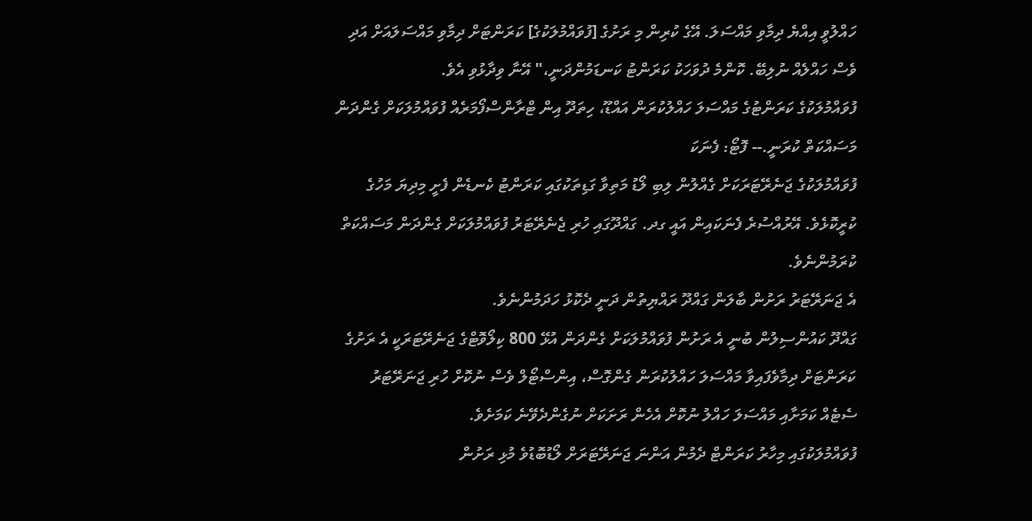ހައްލުވީ އިއްޔެ ދިމާވި މައްސަލަ. އޭގެ ކުރިން މި ރަށުގެ [ފުވައްމުލަކުގެ] ކަރަންޓަށް ދިމާވި މައްސަލައަށް އަދި ވެސް ހައްލެއް ނުލިބޭ. ކޮންމެ ދުވަހަކު ކަރަންޓު ކަނޑަމުންދަނީ،" އޭނާ ވިދާޅުވި އެވެ.
ފުވައްމުލަކުގެ ކަރަންޓުގެ މައްސަލަ ހައްލުކުރަން އައްޑޫ، ހިތަދޫ އިން ޓްރާންސްފޯމަރެއް ފުވައްމުލަކަށް ގެންދަން މަސައްކަތް ކުރަނީ.-- ފޮޓޯ: ފެނަކަ
ފުވައްމުލަކުގެ ޖަނެރޭޓަރަކަށް ގެއްލުން ލިބި ލޯޑު މަތިވާ ގަޑިތަކުގައި ކަރަންޓު ކެނޑެން ފެށީ މިދިޔަ މަހުގެ ކުރީކޮޅެވެ. އޭރުއްސުރެ ފެނަކައިން އައީ ގދ. ގައްދޫގައި ހުރި ޖެނެރޭޓަރު ފުވައްމުލަކަށް ގެންދަން މަސައްކަތް ކުރަމުންނެވެ.
އެ ޖަނަރޭޓަރު ރަށުން ބާލަން ގައްދޫ ރައްޔިތުން ދަނީ ދެކޮޅު ހަދަމުންނެވެ.
ގައްދޫ ކައުންސިލުން ބުނީ އެ ރަށުން ފުވައްމުލަކަށް ގެންދަން އުޅޭ 800 ކިލޯވޮޓްގެ ޖަނެރޭޓަރަކީ އެ ރަށުގެ ކަރަންޓަށް ދިމާވެފައިވާ މައްސަލަ ހައްލުކުރަން ގެންގޮސް، އިންސްޓޯލް ވެސް ނުކޮށް ހުރި ޖަނަރޭޓަރު ސެޓެއް ކަމަށާއި މައްސަލަ ހައްލު ނުކޮށް އެހެން ރަށަކަށް ނުގެންދެވޭނެ ކަމަށެވެ.
ފުވައްމުލަކުގައި މިހާރު ކަރަންޓް ދެމުން އަންނަ ޖަނަރޭޓަރަށް ލޯޑުބޮޑުވެ މުޅި ރަށުން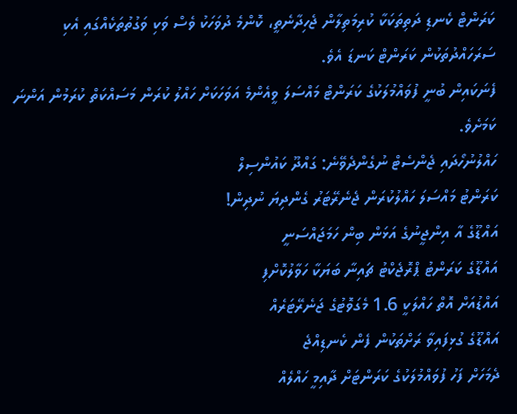ކަރަންޓް ކެނޑި ދަތިތަކަކާ ކުރިމަތިލާން ޖެހިދާނެތީ، ކޮންމެ ދުވަހަކު ވެސް ވަކި ވަގުތުތަކެއްގައި އެކި ސަރަހައްދުތަކުން ކަރަންޓް ކަނޑަ އެވެ.
ފެނަކައިން ބުނީ ފުވައްމުލަކުގެ ކަރަންޓް މައްސަލަ ވީއެންމެ އަވަހަކަށް ހައްލު ކުރަން މަސައްކަތް ކުރަމުން އަންނަ ކަމަށެވެ.
ހައްލުނުހޯދައި ޖެންސެޓް ނުގެންދެވޭނެ: ގައްދޫ ކައުންސިލް
ކަރަންޓު މައްސަލަ ހައްލުކުރަން ޖެނެރޭޓަރު ގެންދިޔަ ނުދިން!
އައްޑޫގެ އާ އިންޖީނުގެ އަޅަން ބިން ހަމަޖައްސަނީ
އައްޑޫގެ ކަރަންޓު ޕްރޮޖެކްޓު ޗައިނާ ބަޔަކާ ހަވާލުކޮށްފި
އައްޑުއަށް އޮތް ހައްލަކީ 1.6 މެގަވޮޓުގެ ޖަނެރޭޓަރެއް
އައްޑޫގެ ގުޅިފައިވާ ރަށްތަކުން ފެން ކެނޑިއްޖެ
ދެމަހަށް ފަހު ފުވައްމުލަކުގެ ކަރަންޓަށް ދާއިމީ ހައްލެއް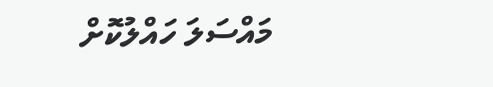މައްސަލަ ހައްލުކޮށް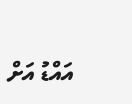އައްޑު އަށް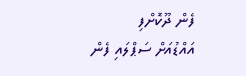ފެން ދޫކޮށްފި
އައްޑުއަށް ސަޕްލައި ފެން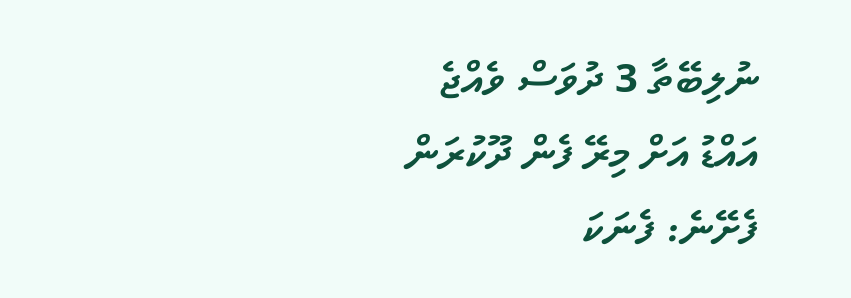ނުލިބޭތާ 3 ދުވަސް ވެއްޖެ
އައްޑު އަށް މިރޭ ފެން ދޫކުރަން ފެށޭނެ: ފެނަކަ